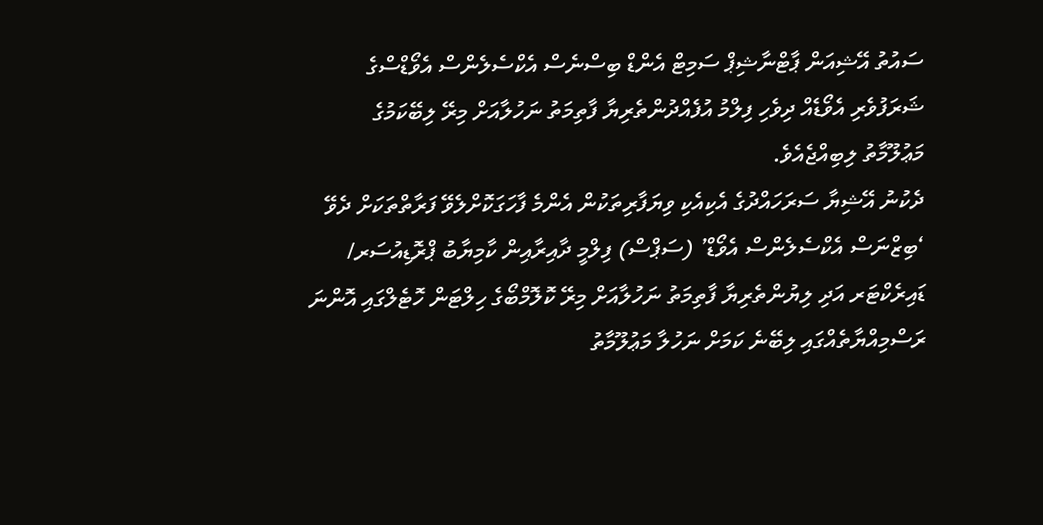ސައުތު އޭޝިއަން ޕާޓްނާޝިޕް ސަމިޓް އެންޑް ބިސްނެސް އެކްސެލެންސް އެވޯޑްސްގެ ޝަރަފުވެރި އެވޯޑެއް ދިވެހި ފިލްމު އުފެއްދުންތެރިޔާ ފާތިމަތު ނަހުލާއަށް މިރޭ ލިބޭކަމުގެ މަޢުލޫމާތު ލިބިއްޖެއެވެ.
ދެކުނު އޭޝިޔާ ސަރަހައްދުގެ އެކިއެކި ވިޔަފާރިތަކުން އެންމެ ފާހަގަކޮށްލެވޭ ފަރާތްތަކަށް ދެވޭ ‘ބިޒްނަސް އެކްސެލެންސް އެވޯޑް’ (ސަޕްސް) ފިލްމީ ދާއިރާއިން ކާމިޔާބު ޕްރޮޑިއުސަރ/ ޑައިރެކްޓަރ އަދި ލިޔުންތެރިޔާ ފާތިމަތު ނަހުލާއަށް މިރޭ ކޮލޮމްބޯގެ ހިލްޓަން ހޮޓެލްގައި އޮންނަ ރަސްމިއްޔާތެއްގައި ލިބޭނެ ކަމަށް ނަހުލާ މަޢުލޫމާތު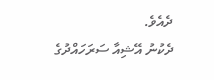ދެއެވެ.
ދެކުނު އޭޝިއާ ސަރަހައްދުގެ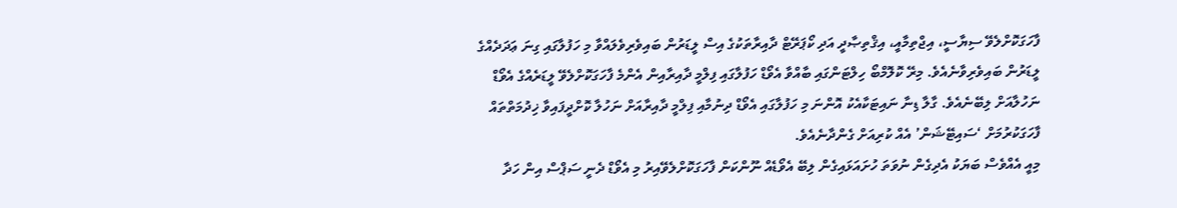ފާހަގަކޮށްލެވޭ ސިޔާސީ، އިޖްތިމާއީ، އިޤްތިޞާދީ އަދި ކޯޕަރޭޓް ދާއިރާތަކުގެ އިސް ލީޑަރުން ބައިވެރިވެލައްވާ މި ހަފުލާގައި ގިނަ ޢަދަދެއްގެ ލީޑަރުން ބައިވެރިވާނެއެވެ. މިރޭ ކޮލޮމްބޯ ހިލްޓަންގައި ބާއްވާ އެވޯޑް ހަފުލާގައި ފިލްމީ ދާއިރާއިން އެންމެ ފާހަގަކޮށްލެވޭ ލީޑަރެއްގެ އެވޯޑް ނަހުލާއަށް ލިބޭނެއެވެ. ގާލާ ޑިނާ ނައިޓަކާއެކު އޮންނަ މި ހަފުލާގައި އެވޯޑް ދިނުމާއި ފިލްމީ ދާއިރާއަށް ނަހުލާ ކޮށްދީފައިވާ ޚިދުމަތްތައް ފާހަގަކުރުމަށް ‘ސައިޓޭޝަން’ އެއް ކުރިއަށް ގެންދާނެއެވެ.
މިއީ އެއްވެސް ބަޔަކު އެދިގެން ނުވަތަ ހުށައަޅައިގެން ލިބޭ އެވޯޑެއް ނޫންކަން ފާހަގަކޮށްލެވޭއިރު މި އެވޯޑް ދެނީ ސަޕްސް އިން ހަދާ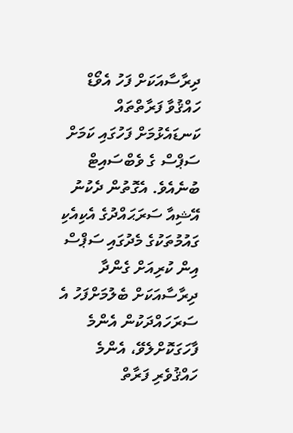ދިރާސާއަކަށް ފަހު އެވޯޑް ހައްޤުވާ ފަރާތްތައް ކަނޑައެޅުމަށް ފަހުގައި ކަމަށް ސަޕްސް ގެ ވެބްސައިޓް ބުނެއެވެ. އެގޮތުން ދެކުނު އޭޝިއާ ސަރަޙައްދުގެ އެކިއެކި ގައުމުތަކުގެ މެދުގައި ސަޕްސް އިން ކުރިއަށް ގެންދާ ދިރާސާއަކަށް ބެލުމަށްފަހު އެ ސަރަހައްދަކުން އެންމެ ފާހަގަކޮށްލެވޭ، އެންމެ ހައްޤުވެރި ފަރާތް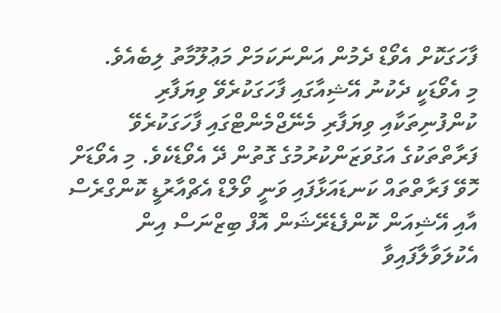ފާހަގަކޮށް އެވޯޑް ދެމުން އަންނަކަމަށް މަޢުލޫމާތު ލިބެއެވެ.
މި އެވޯޑަކީ ދެކުނު އޭޝިއާގައި ފާހަގަކުރެވޭ ވިޔަފާރި ކުންފުނިތަކާއި ވިޔަފާރި މެނޭޖްމެންޓްގައި ފާހަގަކުރެވޭ ފަރާތްތަކުގެ އަގުވަޒަންކުރުމުގެ ގޮތުން ދޭ އެވޯޑެކެވެ. މި އެވޯޑަށް ހޮވޭ ފަރާތްތައް ކަނޑައަޅާފައި ވަނީ ވޯލްޑް އެޗްއާރުޑީ ކޮންގްރެސް އާއި އޭޝިއަން ކޮންފެޑެރޭޝަން އޮފް ބިޒްނަސް އިން އެކުލަވާލާފައިވާ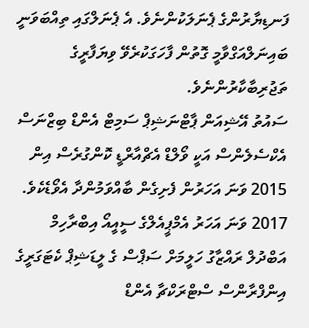ފަނޑިޔާރުންގެ ޕެނަލަކުންނެވެ. އެ ޕެނަލްގައި ތިއްބަވަނީ ބައިނަލްއަގްވާމީ ގޮތުން ފާހަގަކުރެވޭ ވިޔަފާރީގެ ތަޖުރިބާކާރުންނެވެ.
ސައުތު އޭޝިއަން ޕާޓްނަޝިޕް ސަމިޓް އެންޑް ބިޒްނަސް އެކްސެލެންސް އަކީ ވޯލްޑް އެޗްއާރްޑީ ކޮންގުރެސް އިން 2015 ވަނަ އަހަރުން ފެށިގެން ބާއްވަމުންދާ އެވޯޑެކެވެ. 2017 ވަނަ އަހަރު އެމްޕީއެލްގެ ސީއީއޯ އިބްރާހިމް އަބްދުލް ރައްޒާގު ހަލީމަށް ސަޕްސް ގެ ލީޑަޝިޕް ކެޓަގަރީގެ އިންފްރާންސް ސްޓްރަކްޗާ އެންޑް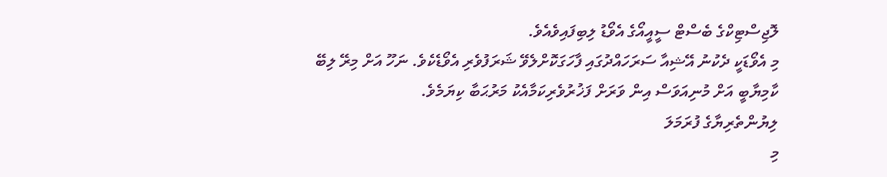ލޮޖިސްޓިކްގެ ބެސްޓް ސީއީއޯގެ އެވޯޑު ލިބިފައިވެއެވެ.
މި އެވޯޑަކީ ދެކުނު އޭޝިއާ ސަރަހައްދުގައި ފާހަގަކޮށްލެވޭ ޝަރަފުވެރި އެވޯޑެކެވެ. ނަހޫ އަށް މިރޭ ލިބޭ ކާމިޔާބީ އަށް މުނިއަވަސް އިން ވަރަށް ފަޚުރުވެރިކަމާއެކު މަރުޙަބާ ކިޔަމެވެ.
ލިޔުންތެރިޔާގެ ފުރަމަލަ
މި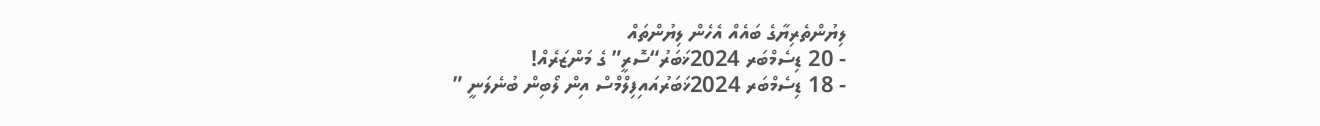ލިޔުންތެރިޔާގެ ބައެއް އެހެން ލިޔުންތައް
- 20 ޑިސެމްބަރ 2024ޚަބަރު“ސޮރީ” ގެ މަންޒަރެއް!
- 18 ޑިސެމްބަރ 2024ޚަބަރުއައިފިލްމްސް އިން ލޯބިން ބުނެލަނީ ”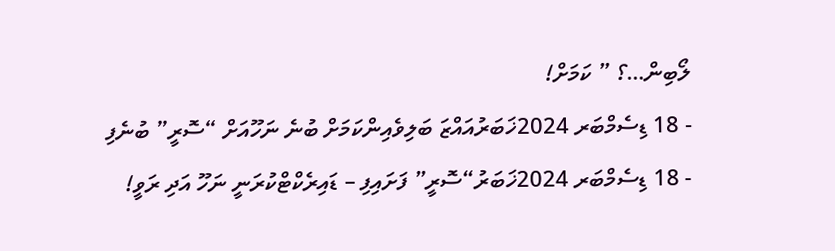ލޯބިން…؟ ” ކަމަށް!
- 18 ޑިސެމްބަރ 2024ޚަބަރުއައްޒަ ބަލިވެއިންކަމަށް ބުނެ ނަހޫއަށް “ސޮރީ” ބުނެފި
- 18 ޑިސެމްބަރ 2024ޚަބަރު“ސޮރީ” ފަށައިފި – ޑައިރެކްޓްކުރަނީ ނަހޫ އަދި ރަވީ!